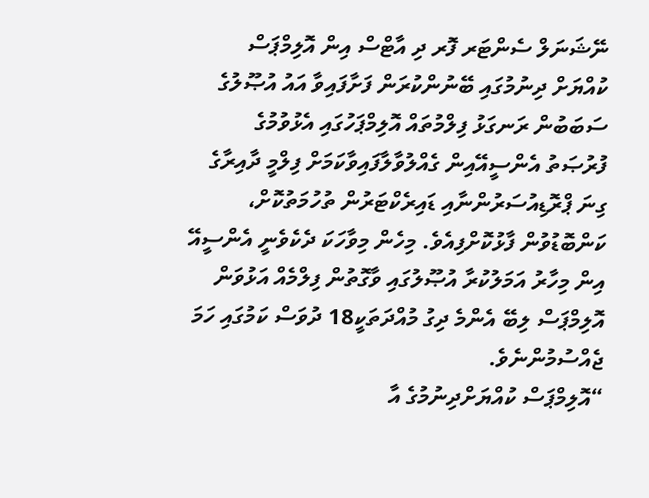ނޭޝަނަލް ސެންޓަރ ފޮރ ދި އާޓްސް އިން އޮލިމްޕަސް ކުއްޔަށް ދިނުމުގައި ބޭނުންކުރަން ފަށާފައިވާ އައު އުޞޫލުގެ ސަބަބުން ރަނގަޅު ފިލްމުތައް އޮލިމްޕަހުގައި އެޅުވުމުގެ ފުރުޞަތު އެންސީއޭއިން ގެއްލުވާލާފައިވާކަމަށް ފިލްމީ ދާއިރާގެ ގިނަ ޕްރޮޑިއުސަރުންނާއި ޑައިރެކްޓަރުން ތުހުމަތުކޮށް، ކަންބޮޑުވުން ފާޅުކޮށްފިއެވެ. މިހެން މިވާހަކަ ދެކެވެނީ އެންސީއޭ އިން މިހާރު އަމަލުކުރާ އުޞޫލުގައި ވާގޮތުން ފިލްމެއް އަޅުވަން އޮލިމްޕަސް ލިބޭ އެންމެ ދިގު މުއްދަތަކީ18 ދުވަސް ކަމުގައި ހަމަ ޖެއްސުމުންނެވެ.
“އޮލިމްޕަސް ކުއްޔަށްދިނުމުގެ އާ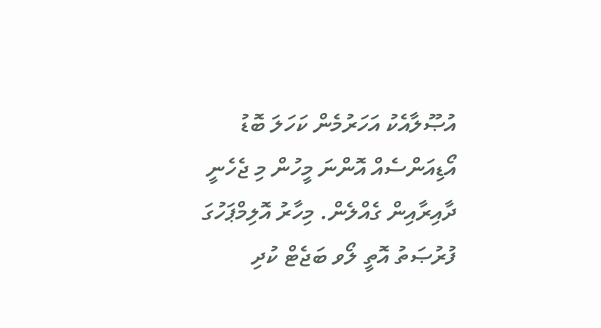އުޞޫލާއެކު އަހަރުމެން ކަހަލަ ބޮޑު އޯޑިއަންސެއް އޮންނަ މީހުން މި ޖެހެނީ ދާއިރާއިން ގެއްލެން. މިހާރު އޮލިމްޕަހުގަ ފުރުޞަތު އޮތީ ލޯވ ބަޖެޓް ކުދި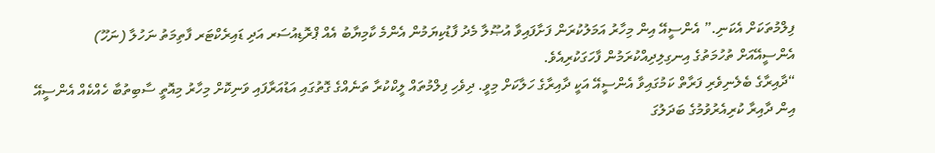ފިލްމުތަކަށް އެކަނި.” އެންސީއޭ އިން މިހާރު އަމަލުކުރަން ފަށާފައިވާ އުޞޫލާ މެދު ފާޑުކިޔަމުން އެންމެ ކާމިޔާބު އެއް ޕްރޮޑިއުސަރ އަދި ޑައިރެކްޓަރ ފާތިމަތު ނަހުލާ (ނަހޫ) އެންސީއޭއަށް ތުހުމަތުގެ އިނގިލިދިއްކުރަމުން ފާހަގަކުރިއެވެ.
“ދާއިރާގެ ބެލެނިވެރި ފަރާތް ކަމުގައިވާ އެންސީއޭ އަކީ ދާއިރާގެ ހަލާކަށް މިވީ. ދިވެހި ފިލްމުތައް ލީކްކުރާ ތަނެއްގެ ގޮތުގައި އަޑުއަރާފައި ވަނިކޮށް މިހާރު މިއޮތީ ސާބިތުބާ ހެއްކެއް އެންސީއޭ އިން ދާއިރާ ކުރިއެރުވުމުގެ ބަދަލުގަ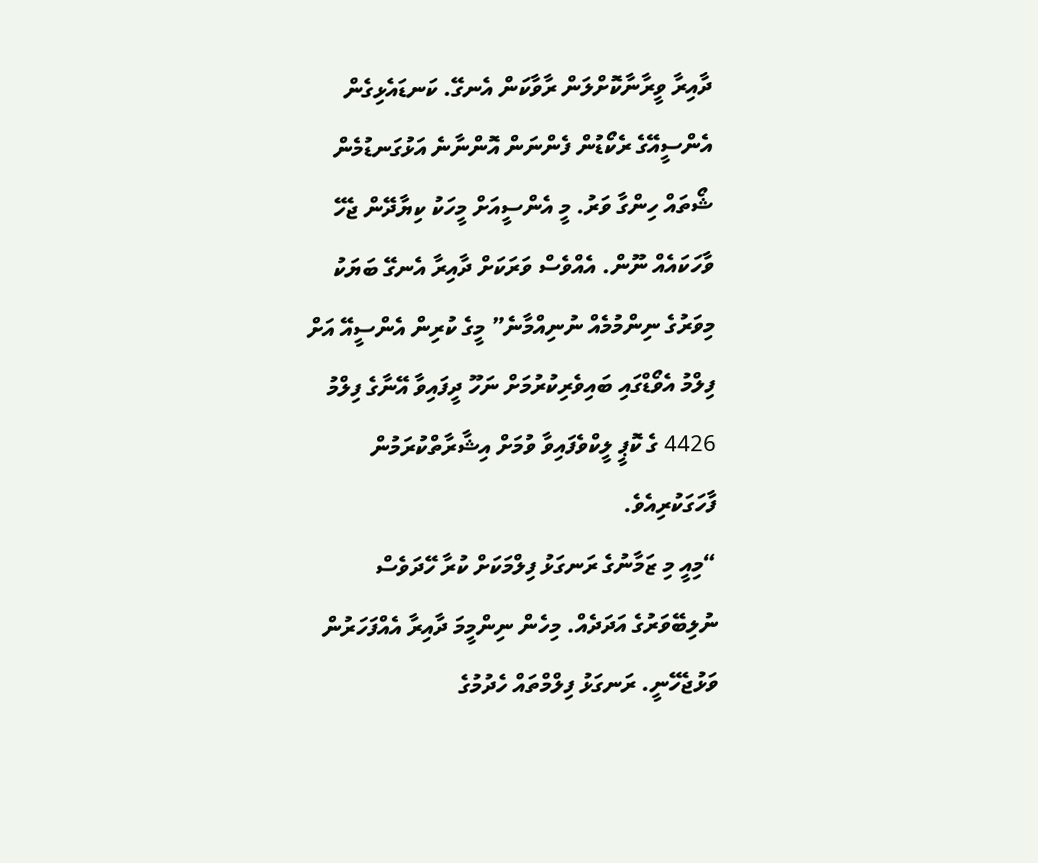ދާއިރާ ވީރާނާކޮށްލަން ރާވާކަން އެނގޭ. ކަނޑައެޅިގެން އެންސީއޭގެ ރެކޯޑުން ފެންނަން އޮންނާނެ އަޅުގަނޑުމެން ޝޯތައް ހިންގާ ވަރު. މީ އެންސީއަށް މީހަކު ކިޔާދޭން ޖެހޭ ވާހަކައެއް ނޫން. އެއްވެސް ވަރަކަށް ދާއިރާ އެނގޭ ބަޔަކު މިވަރުގެ ނިންމުމެއް ނުނިއްމާނެ” މީގެ ކުރިން އެންސީއޭ އަށް ފިލްމު އެވޯޑްގައި ބައިވެރިކުރުމަށް ނަހޫ ދީފައިވާ އޭނާގެ ފިލްމު 4426 ގެ ކޮޕީ ލީކްވެފައިވާ ވުމަށް އިޝާރާތްކުރަމުން ފާހަގަކުރިއެވެ.
“މިއީ މި ޒަމާނުގެ ރަނގަޅު ފިލްމަކަށް ކުރާ ހޭދަވެސް ނުލިބޭވަރުގެ އަދަދެއް. މިހެން ނިންމީމަ ދާއިރާ އެއްފަހަރުން ވަޅުޖެހޭނީ. ރަނގަޅު ފިލްމްތައް ހެދުމުގެ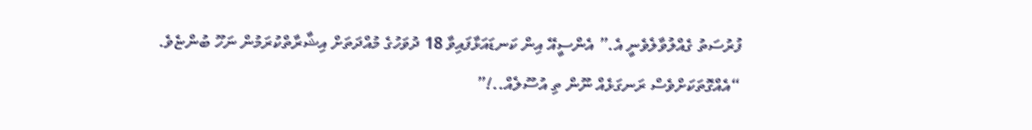ފުރުސަތު ގެއްލުވާލެވެނީ އެ.” އެންސީއޭ އިން ކަނޑައަޅާފައިވާ 18 ދުވަހުގެ މުއްދަތަށް އިޝާރާތްކުރަމުން ނަހޫ ބުންޏެވެ.
“އެއްގޮތަކަށްވެސް ރަނގަޅެއް ނޫން ތި އުސޫލެއް..!”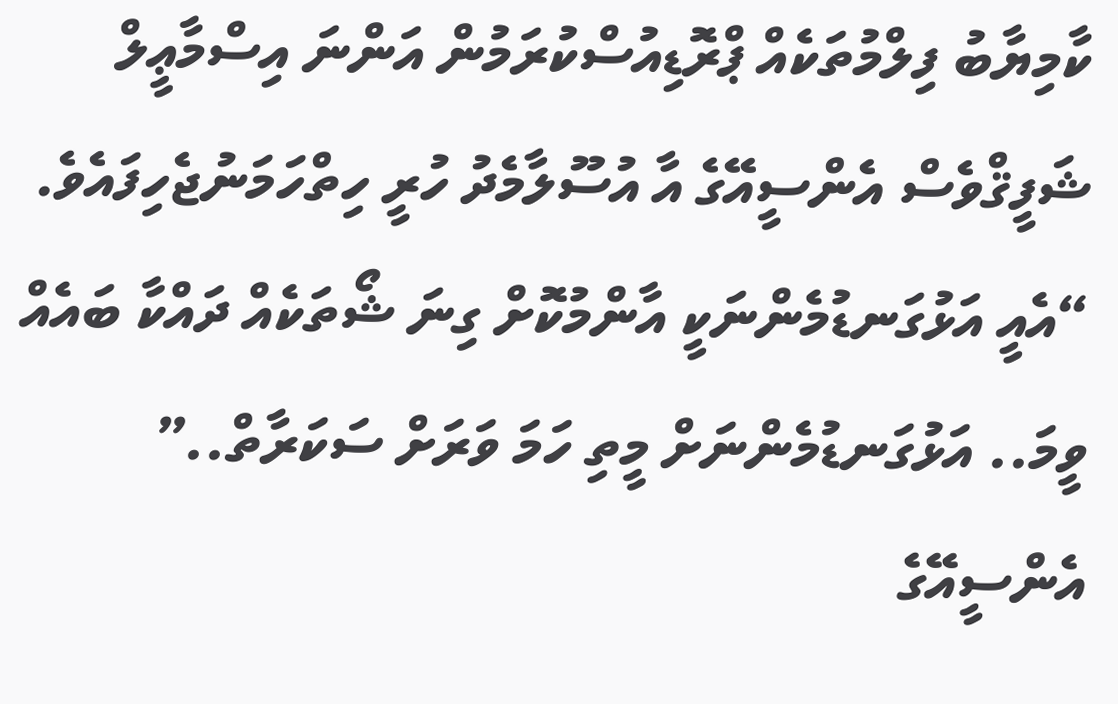ކާމިޔާބު ފިލްމުތަކެއް ޕްރޮޑިއުސްކުރަމުން އަންނަ އިސްމާޢީލް ޝަފީޤްވެސް އެންސީއޭގެ އާ އުސޫލާމެދު ހުރީ ހިތްހަމަނުޖެހިފައެވެ.
“އެއީ އަޅުގަނޑުމެންނަކީ އާންމުކޮށް ގިނަ ޝޯތަކެއް ދައްކާ ބައެއް ވީމަ.. އަޅުގަނޑުމެންނަށް މީތި ހަމަ ވަރަށް ސަކަރާތް..” އެންސީއޭގެ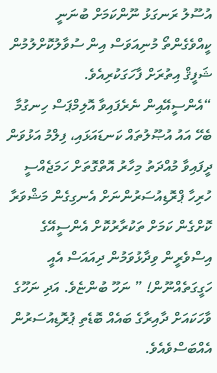އުސޫލު ރަނގަޅު ނޫންކަމަށް ބުނަނީ ކީއްވެގެންތޯ މުނިއަވަސް އިން ސުވާލުކޮށްލުމުން ޝަފީޤް އިތުރަށް ފާހަގަކުރިއެވެ.
“އެންސީއޭއިން ނެރެފައިވާ އޮލިމްޕަސް ހިނގުމާ ބެހޭ އައު އުޞޫލުތައް ކަނޑައަޅައި، ފިލްމު އަޅުވަން ދީފައިވާ މުއްދަތު މިހާރު އޮތްގޮތަށް ހަމަޖެއްސީ ހުރިހާ ޕްރޮޑިއުސަރުންނަށް އެނގިގެން މަޝްވަރާ ކޮށްގެން ކަމަށް ތަކުރާރުކޮށް އެންސީއޭގެ އިސްވެރީން ވިދާޅުވަމުން ދިއައަސް އެއީ ހަގީގަތެއްނޫން! ” ނަހޫ ބުންޏެވެ. އަދި ނަހޫގެ ވާހަކައަށް ދާއިރާގެ ބައެއް ބޮޑެތި ޕުރޮޑިއުސަރުން އެއްބަސްވެއެވެ.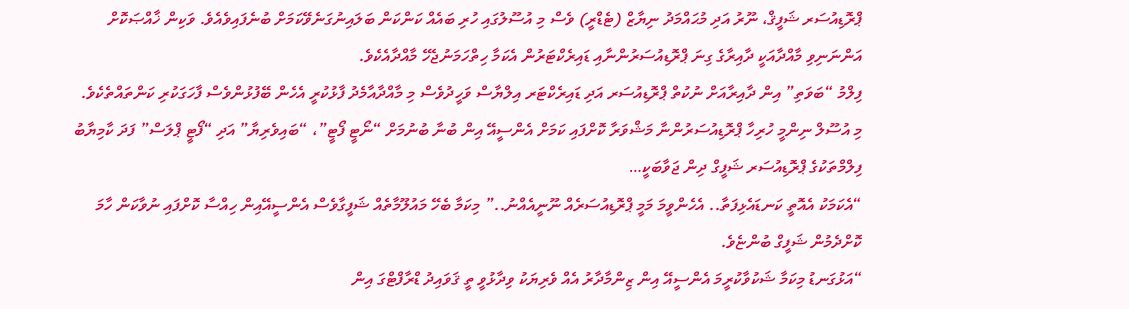ޕްރޮޑިއުސަރ ޝަފީޤް، ނޫރު އަދި މުޙައްމަދު ނިޔާޒް (ޓެޑްރީ) ވެސް މި އުސޫލުގައި ހުރި ބައެއް ކަންކަން ބަލައިނުގަނެވޭކަމަށް ބުނެފައިވެއެވެ. ވަކިން ޚާއްޞަކޮށް އަންނަނިވި މާއްދާއަކީ ދާއިރާގެ ގިނަ ޕްރޮޑިއުސަރުންނާއި ޑައިރެކްޓަރުން އެކަމާ ހިތްހަމަނުޖެހޭ މާއްދާއެކެވެ.
ފިލްމު “ބަވަތި” އިން ދާއިރާއަށް ނުކުތް ޕްރޮޑިއުސަރ އަދި ޑައިރެކްޓަރ އިލްޔާސް ވަހީދުވެސް މި މާއްދާއާމެދު ފާޅުކުރީ އެހެން ބޭފުޅުންވެސް ފާހަގަކުރި ކަންތައްތެކެވެ.
މި އުސޫލް ނިންމީ ހުރިހާ ޕްރޮޑިއުސަރުންނާ މަޝްވަރާ ކޮށްފައި ކަމަށް އެންސީއޭ އިން ބުނާ ބުނުމަށް “ނޯޓީ ފޯޓީ”، “ބައިވެރިޔާ” އަދި “ފޯޓީ ޕްލަސް” ފަދަ ކާމިޔާބު ފިލްމްތަކުގެ ޕްރޮޑިއުސަރ ޝަފީގް ދިން ޖަވާބަކީ…
“އެކަމަކު އެއޮތީ ކަނޑައެޅިފަތާ.. އެހެންވީމަ މަމީ ޕްރޮޑިއުސަރެއް ނޫނީއެއްނު..” މިކަމާ ބެހޭ މައުލޫމާތެއް ޝަފީގާވެސް އެންސީއޭއިން ހިއްސާ ކޮށްފައި ނުވާކަން ހާމަ ކޮށްދެމުން ޝަފީގް ބުންޏެވެ.
“އަޅުގަނޑު މިކަމާ ޝަކުވާކުރީމަ އެންސީއޭ އިން ޒިންމާދާރު އެއް ވެރިޔަކު ވިދާޅުވީ ތީ ޤަވައިދު ޑްރާފްޓްގަ އިން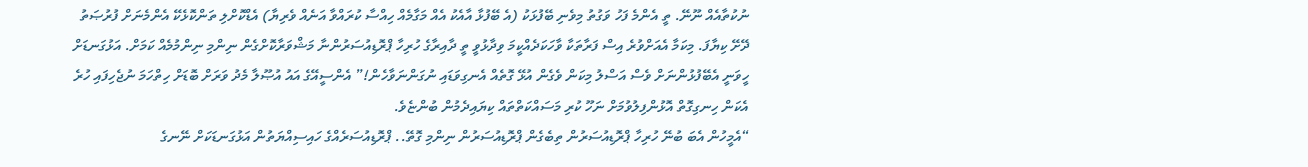ނުކުތާއެއް ނޫނޭ. ތީ އެންމެ ފަހު ވަގުތު މިވެނި ބޭފުޅަކު (އެ ބޭފުޅާ އާއެކު އެއް މަގާމެއް ހިއްސާ ކުރައްވާ އަނެއް ވެރިޔާ) އެޑްކޮށްލި ތަންކޮޅެކޭ އެންމެނަށް ފުރުޞަތު ދޭށޭ ކިޔާފަ. މިކަމާ އެއަށްވުރެ އިސް ފަރާތަކާ ވާހަކަދެއްކީމަ ވިދާޅުވީ ތީ ދާއިރާގެ ހުރިހާ ޕްރޮޑިއުސަރުންނާ މަޝްވަރާކޮށްގެން ނިންމި ނިންމުމެއް ކަމަށް. އަޅުގަނޑަށް ހީވަނީ އެބޭފުޅުންނަށް ވެސް އަސްލު މިކަން ވެގެން އުޅޭ ގޮތެއް އެނގިވަޑައި ނުގަންނަވާހެން!” އެންސީއޭގެ އައު އުޞޫލާ މެދު ވަރަށް ބޮޑަށް ހިތްހަމަ ނުޖެހިފައި ހުރެ އެކަން ހިނގިގޮތް އޮޅުންފިލުވުމަށް ނަހޫ ކުރި މަސައްކަތްތައް ކިޔައިދެމުން ބުންޏެވެ.
“އެމީހުން އެބަ ބުނޭ ހުރިހާ ޕްރޮޑިއުސަރުން ތިބެގެން ޕްރޮޑިއުސަރުން ނިންމި ގޮތޭ.. ޕްރޮޑިއުސަރެއްގެ ހައިސިއްޔަތުން އަޅުގަނޑަކަށް ނޭނގެ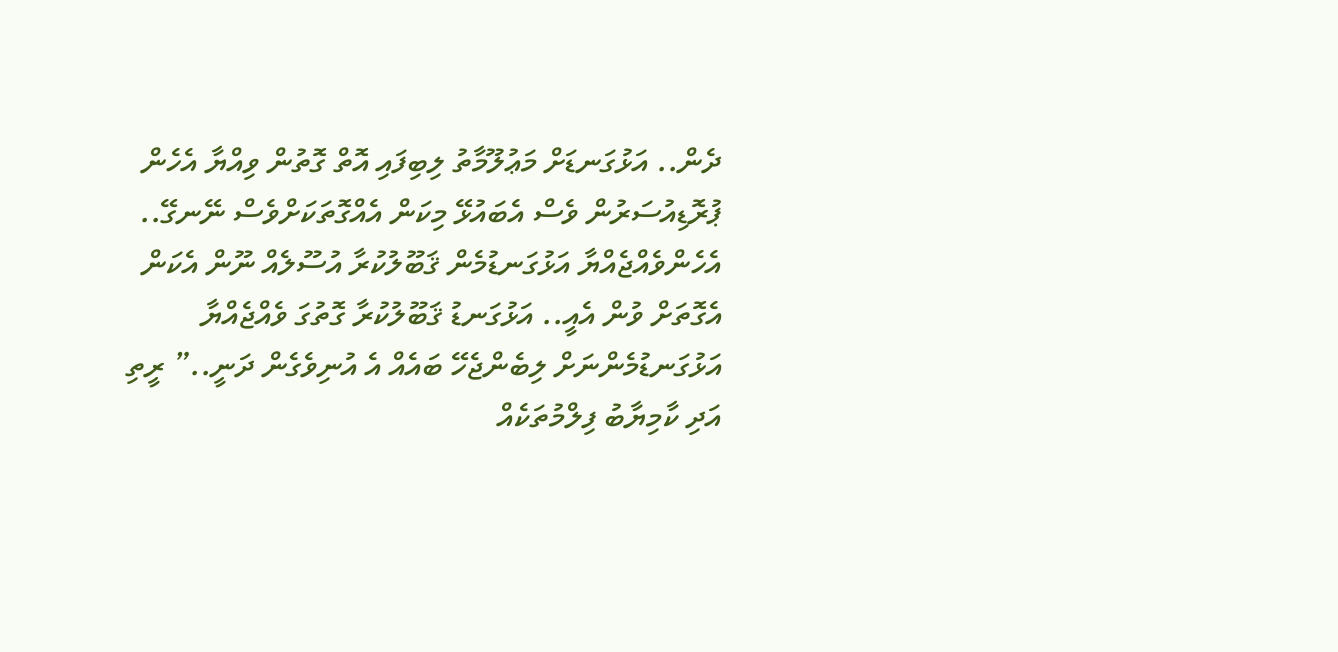ދެން.. އަޅުގަނޑަށް މަޢުލޫމާތު ލިބިފައި އޮތް ގޮތުން ވިއްޔާ އެހެން ޕުރޮޑިއުސަރުން ވެސް އެބައުޅޭ މިކަން އެއްގޮތަކަށްވެސް ނޭނގޭ.. އެހެންވެއްޖެއްޔާ އަޅުގަނޑުމެން ޤަބޫލުކުރާ އުސޫލެއް ނޫން އެކަން އެގޮތަށް ވުން އެއީ.. އަޅުގަނޑު ޤަބޫލުކުރާ ގޮތުގަ ވެއްޖެއްޔާ އަޅުގަނޑުމެންނަށް ލިބެންޖެހޭ ބައެއް އެ އުނިވެގެން ދަނީ..” ރީތި އަދި ކާމިޔާބު ފިލްމުތަކެއް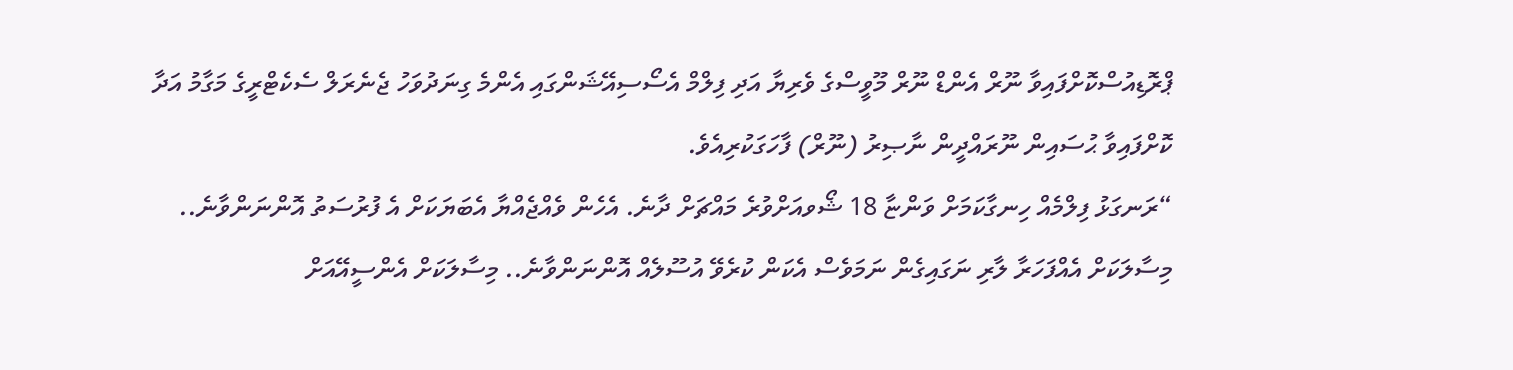ޕްރޮޑިއުސްކޮށްފައިވާ ނޫރް އެންޑް ނޫރް މޫވީސްގެ ވެރިޔާ އަދި ފިލްމް އެސޯސިއޭޝަންގައި އެންމެ ގިނަދުވަހު ޖެނެރަލް ސެކެޓްރީގެ މަގާމު އަދާ ކޮށްފައިވާ ޙުސައިން ނޫރައްދީން ނާޞިރު (ނޫރް) ފާހަގަކުރިއެވެ.
“ރަނގަޅު ފިލްމެއް ހިނގާކަމަށް ވަންޏާ 18 ޝޯވއަށްވުރެ މައްޗަށް ދާނެ. އެހެން ވެއްޖެއްޔާ އެބަޔަކަށް އެ ފުރުސަތު އޮންނަންވާނެ.. މިސާލަކަށް އެއްފަހަރާ ލާރި ނަގައިގެން ނަމަވެސް އެކަން ކުރެވޭ އުސޫލެއް އޮންނަންވާނެ.. މިސާލަކަށް އެންސީއޭއަށް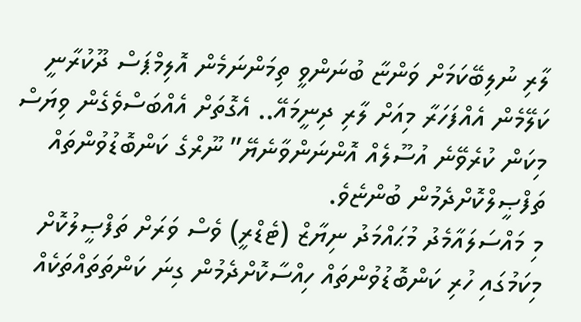ލާރި ނުލިބޭކަމަށް ވަންޏާ ބުނަންވީ ތިމަންނަމެން އޮލިމްޕަސް ދޫކުރާނީ ކަލޭމެން އެއްފަހަރާ މިއަށް ލާރި ދިނީމައޭ.. އެގޮތަށް އެއްބަސްވެގެން ވިޔަސް މިކަން ކުރެވޭނެ އުސޫލެއް އޮންނަންވާނެޔޭ” ނޫރްގެ ކަންބޮޑުވުންތައް ތަފްޞީލްކޮށްދެމުން ބުންޏެވެ.
މި މައްސަލައާމެދު މުޙައްމަދު ނިޔާޒް (ޓެޑްރީ) ވެސް ވަރަށް ތަފްޞީލުކޮށް މިކަމުގައި ހުރި ކަންބޮޑުވުންތައް ހިއްސާކޮށްދެމުން ގިނަ ކަންތަތައްތަކެއް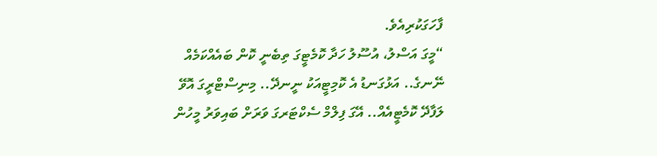ފާހަގަކުރިއެވެ.
“މީގަ އަސްލު، އުސޫލު ހަދާ ކޮމެޓީގަ ތިބެނީ ކޮން ބައެއްކަމެއް ނޭނގެ.. އަޅުގަނޑު އެ ކޮމިޓީއަކު ނީނދޭ.. މިނިސްޓްރީގަ އޮވޭ ލަފާދޭ ކޮމެޓީއެއް.. އޭގަ ފިލްމް ސެކްޓަރގަ ވަރަށް ބައިވަރު މީހުން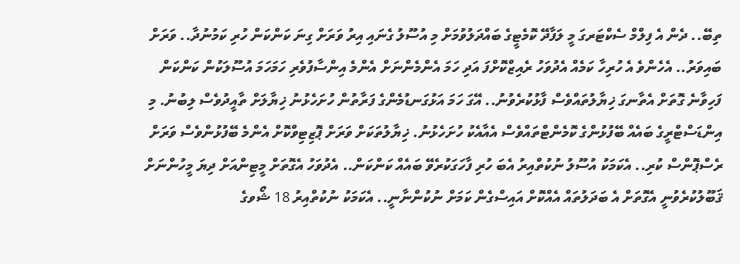ތިބޭ.. ދެން އެ ފިލްމް ސެކްޓަރގަ މީ ލަފާދޭ ކޮމެޓީގެ ބައްދަލުވުމަށް މި އުސޫލު ގެނައި އިރު ވަރަށް ގިނަ ކަންކަން ހުރި ކަމުނުދާ.. ވަރަށް ބައިވަރު.. އެހެންވެ އެ ހުރިހާ ކަމެއް އެދުވަހު ރެއިޒްކޮށްފަ އަދި ހަމަ އެންމެންނަށް އެންމެ އިންސާފުވެރި ހަމަހަމަ އުސޫލަކުން ކަންކަން ފަހިވާނެ ގޮތަށް އެތާނގަ ޚިޔާލުތައްވެސް ފާޅުކުރެވުނު.. އޭގަ ހަމަ އަޅުގަނޑުމެންގެ ފަރާތުން ހުށަހެޅުނު ޚިޔާލަށް ތާއީދުވެސް ލިބުނު. މި އިންޑަސްޓްރީގެ ބައެއް ބޭފުޅުންގެ ކޮމެންޓްތައްވެސް އެއާއެކު ހުށަހެޅުނު. ޚިޔާލުތަކަށް ވަރަށް ޕޮޒިޓިވްކޮށް އެންމެ ބޭފުޅުންވެސް ވަރަށް ރެސްޕޮންސް ކުރި.. އެކަމަކު އުސޫލު ނުކުތްއިރު އެބަ ހުރި ފާހަގަކުރެވޭ ބައެއް ކަންކަން.. އެދުވަހު އެގޮތަށް މީޓިންއަށް ދިޔަ މީހުންނަށް ޤަބޫލުކުރެވުނީ އެގޮތަށް އެ ބަދަލުތައް އެއްކޮށް އައިސްގެން ކަމަށް ނުކުންނާނީ.. އެކަމަކު ނުކުތްއިރު 18 ޝޯވގެ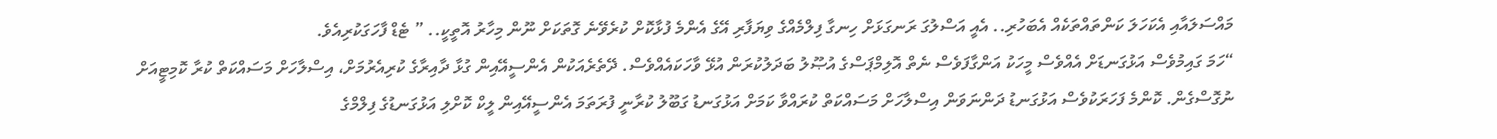މައްސަލައާއި އެކަހަލަ ކަންތައްތަކެއް އެބަހުރި.. އެއީ އަސްލުގަ ރަނގަޅަށް ހިނގާ ފިލްމެއްގެ ވިޔަފާރި އޭގެ އެންމެ ފުޅާކޮށް ކުރެވޭނެ ގޮތަކަށް ނޫން މިހާރު އޮތީކީ.. ” ޓެޑް ފާހަގަކުރިއެވެ.
“ހަމަ ގައިމުވެސް އަޅުގަނޑަށް އެއްވެސް މީހަކު އަންގާފަވެސް ނެތް އޮލިމްޕަސްގެ އުޞޫލު ބަދަލުކުރަން އުޅޭ ވާހަކައެއްވެސް. ދޭތެރެއަކުން އެންސީއޭއިން ގުޅާ ދާއިރާގެ ކުރިއެރުމަށް، އިސްލާހަށް މަސައްކަތް ކުރާ ކޮމިޓީއަށް ނުގޮސްގެން. ކޮންމެ ފަހަރަކުވެސް އަޅުގަނޑު ދަންނަވަން އިސްލާހަށް މަސައްކަތް ކުރައްވާ ކަމަށް އަޅުގަނޑު ގަބޫލު ކުރާނީ ފުރަތަމަ އެންސީއޭއިން ލީކް ކޮށްލި އަޅުގަނޑުގެ ފިލްމްގެ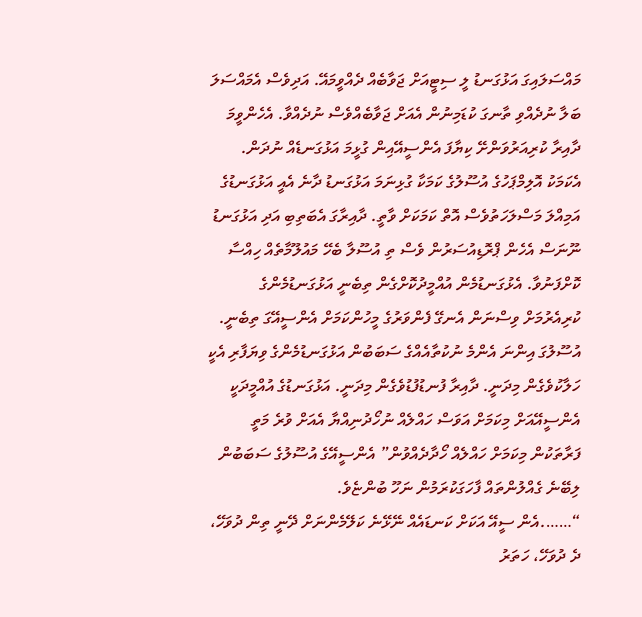މައްސަލައިގަ އަޅުގަނޑު ލީ ސިޓީއަށް ޖަވާބެއް ދެއްވީމައޭ. އަދިވެސް އެމައްސަލަ ބަލާ ނުދެއްވި ތާނގަ ކުޑަމިނުން އެއަށް ޖަވާބެއްވެސް ނުދެއްވާ. އެހެންވީމަ ދާއިރާ ކުރިއަރުވަންށޭ ކިޔާފަ އެންސީއޭއިން ގުޅީމަ އަޅުގަނޑެއް ނުދަން. އެކަމަކު އޮލިމްޕަހުގެ އުސޫލުގެ ކަމަކާ ގުޅިނަމަ އަޅުގަނޑު ދާނެ އެއީ އަޅުގަނޑުގެ އަމިއްލަ މަސްލަހަތުވެސް އޮތް ކަމަކަށް ވާތީ. ދާއިރާގަ އެބަތިބި އަދި އަޅުގަނޑު ނޫނަސް އެހެން ޕްރޮޑިއުސަރުން ވެސް ތި އުސޫލާ ބެހޭ މައުލޫމާތެއް ހިއްސާ ކޮށްފަނުވާ. އެޅުގަނޑުމެން އުއްމީދުކޮށްގެން ތިބެނީ އަޅުގަނޑުމެންގެ ކުރިއެރުމަށް ވިސްނަން އެނގޭ ފެންވަރުގެ މީހުންކަމަށް އެންސީއޭގަ ތިބެނީ. އުސޫލުގަ އިންނަ އެންމެ ނުކުތާއެއްގެ ސަބަބުން އަޅުގަނޑުމެންގެ ވިޔަފާރި އެކީ ހަލާކުވެގެން މިދަނީ. ދާއިރާ ފުނޑުފުޑުވެގެން މިދަނީ. އަޅުގަނޑުގެ އުއްމީދަކީ އެންސީއޭއަށް މިކަމަށް އަވަސް ހައްލެއް ނުހޯދުނިއްޔާ އެއަށް ވުރެ މަތީ ފަރާތަކުން މިކަމަށް ހައްލެއް ހޯދާދެއްވުން” އެންސީއޭގެ އުސޫލުގެ ސަބަބުން ލިބޭނެ ގެއްލުންތައް ފާހަގަކުރަމުން ނަހޫ ބުންޏެވެ.
“…….އެން ސީއޭ އަކަށް ކަނޑައެއް ނޭޅޭނެ ކަލޭމެންނަށް ދޭނީ ތިން ދުވަހޭ، ދެ ދުވަހޭ، ހަތަރު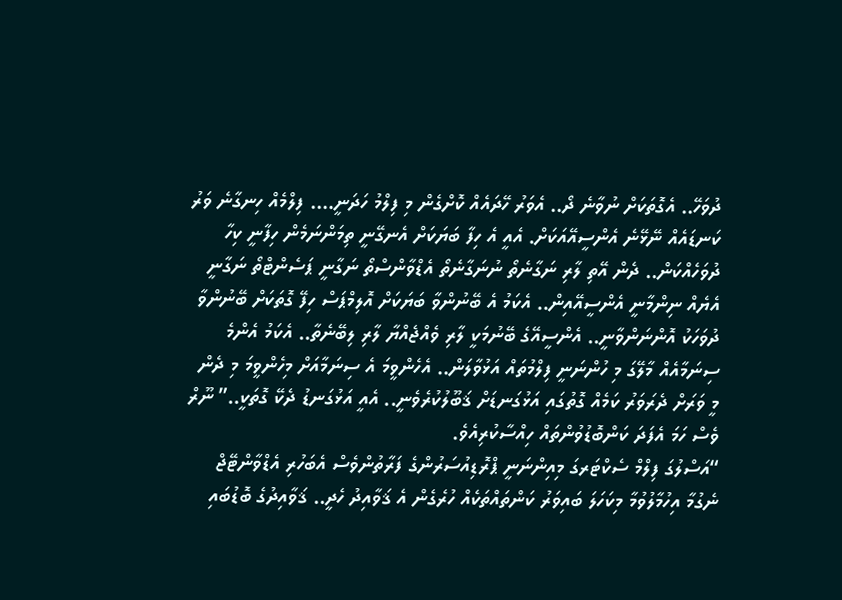ދުވަހޭ.. އެގޮތަކަށް ނުވާނެ ދޯ.. އެވަރު ހޭދައެއް ކޮށްގެން މި ފިލްމު ހަދަނީ…. ފިލްމެއް ހިނގާނެ ވަރު ކަނޑައެއް ނޭޅޭނެ އެންސީއޭއަކަށް. އެއީ އެ ހިފާ ބަޔަކަށް އެނގޭނީ ތިމަންނަމެން ހިފާނީ ކިހާ ދުވަހެއްކަން.. ދެން އޭތި ލާރި ނަގާނެތޯ ނުނަގާނެތޯ އެޑްވާންސްތޯ ނަގާނީ ޕަސެންޓްތޯ ނަގާނީ އެޔެއް ނިންމާނީ އެންސީއޭއިން.. އެކަމު އެ ބޭނުންވާ ބަޔަކަށް އޮލިމްޕަސް ހިފޭ ގޮތަކަށް ބޭނުންވާ ދުވަހަކު އޮންނަންވާނީ.. އެންސީއޭގެ ބޭނުމަކީ ލާރި ވެއްޖެއްޔާ ލާރި ލިބޭނެތާ.. އެކަމު އެންމެ ސިނަމާއެއް މާލޭގަ މި ހުންނަނީ ފިލްމުތައް އަޅުވާލަން.. އެހެންވީމަ އެ ސިނަމާއަށް މިހެންވީމަ މި ދެން މީ ވަރަށް ދެރަވަރު ކަމެއް ގޮތުގައި އަޅުގަނޑަށް ޤަބޫލުކުރެވެނީ.. އެއީ އަޅުގަނޑު ދެކޭ ގޮތަކީ..” ނޫރް ވެސް ހަމަ އެފަދަ ކަންބޮޑުވުންތައް ހިއްސާކުރިއެވެ.
“އަސްލުގަ ފިލްމް ސެކްޓަރގަ މިއިންނަނީ ޕްރޮޑިއުސަރުންގެ ފަރާތުންވެސް އެބަހުރި އެޑްވާންޓޭޖް ނެގުމާ އިހުމާލުވުމާ މިކަހަލަ ބައިވަރު ކަންތައްތަކެއް ހުރެގެން އެ ޤަވާއިދު ހެދީ.. ޤަވާއިދުގެ ބޮޑުބައި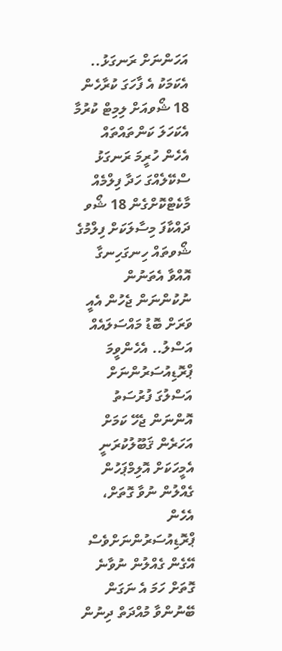އަހަންނަށް ރަނގަޅު.. އެކަމަކު އެ ފާހަގަ ކުރާހެން 18 ޝޯވއަށް ލިމިޓް ކުރުމާ އެކަހަލަ ކަންތައްތައް އެހެން ހުރީމަ ރަނގަޅު ސްކޭލެއްގަ ހަދާ ފިލްމެއް މާކެޓްކޮށްގެން 18 ޝޯވ ދައްކާފަ މިސާލަކަށް ފިލްމުގެ ޝޯވތައް ހިނގަހިނގާ އޮއްވާ އެތަނުން ނުކުންނަން ޖެހުން އެއީ ވަރަށް ބޮޑު މައްސަލައެއް އަސްލު.. އެހެންވީމަ ޕްރޮޑިއުސަރުންނަށް އަސްލުގަ ފުރުސަތު އޮންނަން ޖެހޭ ކަމަށް އަހަރެން ޤަބޫލުކުރަނީ އެމީހަކަށް އޮލިމްޕަހުން ގެއްލުން ނުވާ ގޮތަށް، އެހެން ޕްރޮޑިއުސަރުންނަށްވެސް އޭގެން ގެއްލުން ނުވާނެ ގޮތަށް ހަމަ އެ ނަގަން ބޭނުންވާ މުއްދަތް ދިނުން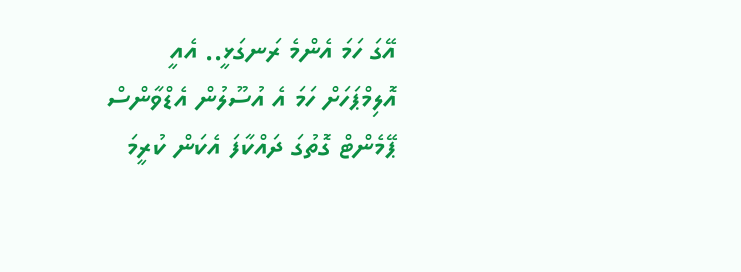އޭގަ ހަމަ އެންމެ ރަނގަޅީ.. އެއީ އޮލިމްޕަހަށް ހަމަ އެ އުސޫލުން އެޑްވާންސް ޕޭމެންޓް ގޮތުގަ ދައްކާފަ އެކަން ކުރީމަ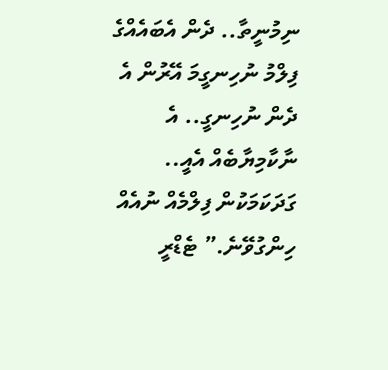ނިމުނީތާ.. ދެން އެބައެއްގެ ފިލްމު ނުހިނގީމަ އޭރުން އެ ދެން ނުހިނގީ.. އެ ނާކާމިޔާބެއް އެއީ.. ގަދަކަމަކުން ފިލްމެއް ނުއެއް ހިންގުވޭނެ.” ޓެޑްރީ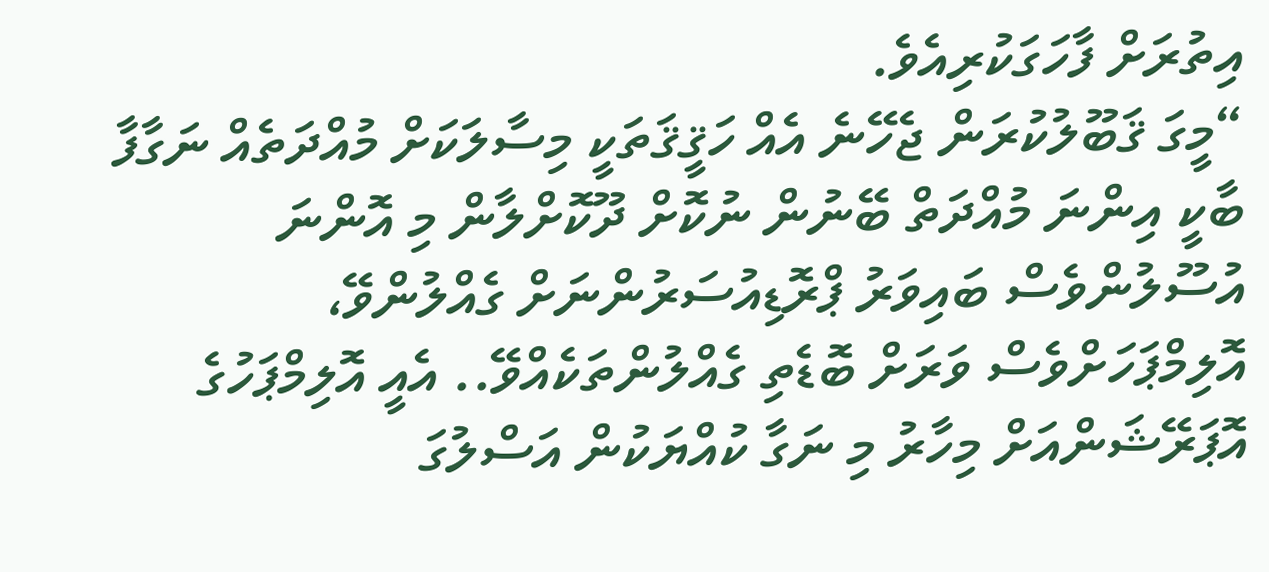އިތުރަށް ފާހަގަކުރިއެވެ.
“މީގަ ޤަބޫލުކުރަން ޖެހޭނެ އެއް ހަޤީޤަތަކީ މިސާލަކަށް މުއްދަތެއް ނަގާފާ ބާކީ އިންނަ މުއްދަތް ބޭނުން ނުކޮށް ދޫކޮށްލާން މި އޮންނަ އުސޫލުންވެސް ބައިވަރު ޕްރޮޑިއުސަރުންނަށް ގެއްލުންވޭ، އޮލިމްޕަހަށްވެސް ވަރަށް ބޮޑެތި ގެއްލުންތަކެއްވޭ.. އެއީ އޮލިމްޕަހުގެ އޮޕަރޭޝަންއަށް މިހާރު މި ނަގާ ކުއްޔަކުން އަސްލުގަ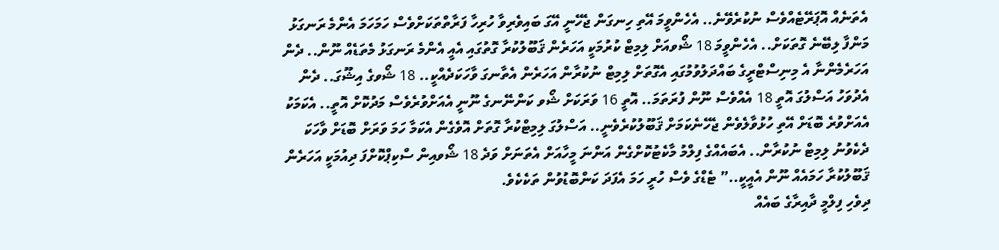އެތަނެއް އޮޕަރޭޓެއްވެސް ނުކުރެވޭނެ.. އެހެންވީމަ އޭތި ހިނގަން ޖެހޭނީ އޭގަ ބައިވެރިވާ ހުރިހާ ފަރާތްތަކަށްވެސް ހަމަހަމަ އެންމެ ރަނގަޅު މަންފާ ލިބޭނެ ގޮތަކަށް.. އެހެންވީމަ 18 ޝޯވއަށް ލިމިޓް ކުރުމަކީ އަހަރެން ޤަބޫލުކުރާ ގޮތުގައި އެއީ އެންމެ ރަނގަޅު މެތަޑެއް ނޫން.. ދެން އަހަރެމެންނާ އެ މިނިސްޓްރީގެ ބައްދަލުވުމުގައި އެގޮތަށް ލިމިޓް ނުކުރާން އަހަރެން އެތާނގަ ވާހަކަދެއްކީ.. 18 ޝޯވގެ އިޝޫގަ.. ދެން އެދުވަހު އަސްލުގަ އޮތީ 18 އެއްވެސް ނޫން ފުރަތަމަ.. އޮތީ 16 ވަރަކަށް ޝޯވ ކަންނޭނގެ ނޫނީ އެއަށްވުރެވެސް މަދުކޮށް އޮތީ.. އެކަމަކު އެއަށްވުރެ ބޮޑަށް އޭތި ހުޅުވާލެވެން ޖެހޭނެކަމަށް ޤަބޫލުކުރެވެނީ.. އަސްލުގަ ލިމިޓްކުރާ ގޮތަށް އޮވެގެން އެކަމާ ހަމަ ވަރަށް ބޮޑަށް ވާހަކަ ދެކެވުނު ލިމިޓް ނުކުރާން.. އެބައެއްގެ ފިލްމު މާކެޓުކޮށްގެން އަންނަ މީހާއަށް އެތަނަށް ވަދެ 18 ޝޯވއިން ސްކިޕްކޮށްފަ ދިއުމަކީ އަހަރެން ޤަބޫލުކުރާ ހަމައެއް ނޫން އެއީކީ..” ޓެޑްގެ ވެސް ހުރީ ހަމަ އެފަދަ ކަންބޮޑުވުން ތަކެކެވެ.
ދިވެހި ފިލްމީ ދާއިރާގެ ބައެއް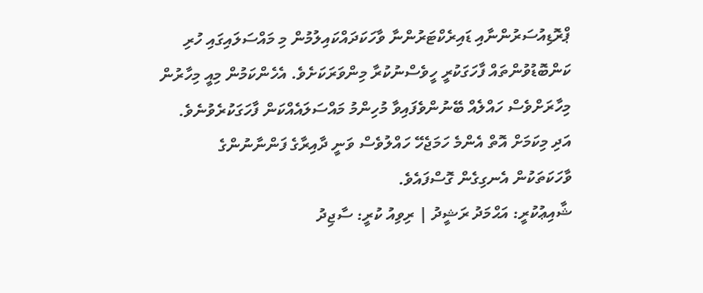ޕްރޮޑިއުސަރުންނާއި ޑައިރެކްޓަރުންނާ ވާހަކަދައްކައިލުމުން މި މައްސަލައިގައި ހުރި ކަންބޮޑުވުންތައް ފާހަގަކުރީ ހީވެސްނުކުރާ މިންވަރަކަށެވެ. އެހެންކަމުން މިއީ މިހާރުން މިހާރަށްވެސް ހައްލެއް ބޭނުންވެފައިވާ މުހިންމު މައްސަލައެއްކަން ފާހަގަކުރެވުނެވެ. އަދި މިކަމަށް އޮތް އެންމެ ހަމަޖެހޭ ހައްލުވެސް ވަނީ ދާއިރާގެ ފަންނާނުންގެ ވާހަކަތަކުން އެނގިގެން ގޮސްފައެވެ.
ޝާއިޢުކުރީ: އަޙްމަދު ރަޝީދު | ރިވިއު ކުރީ: ސާޖިދު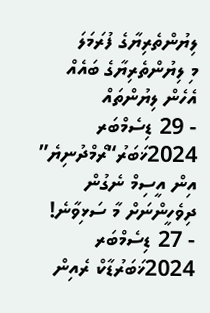ލިޔުންތެރިޔާގެ ފުރަމަލަ
މި ލިޔުންތެރިޔާގެ ބައެއް އެހެން ލިޔުންތައް
- 29 ޑިސެމްބަރ 2024ޚަބަރު“ރޯމްދުނިޔެ” އިން އީސިމް ނެގުން ދިވެހީންނަށް މާ ސަޅިވާނެ!
- 27 ޑިސެމްބަރ 2024ޚަބަރުޑާކް ރެއިން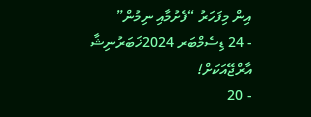އިން މިފަހަރު “ފެށުމާއި ނިމުން”
- 24 ޑިސެމްބަރ 2024ޚަބަރުނިޝާ އާރްޖޭއަކަށް!
- 20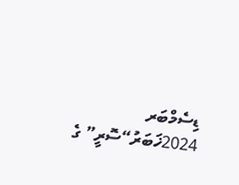ޑިސެމްބަރ 2024ޚަބަރު“ސޮރީ” ގެ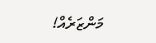މަންޒަރެއް!